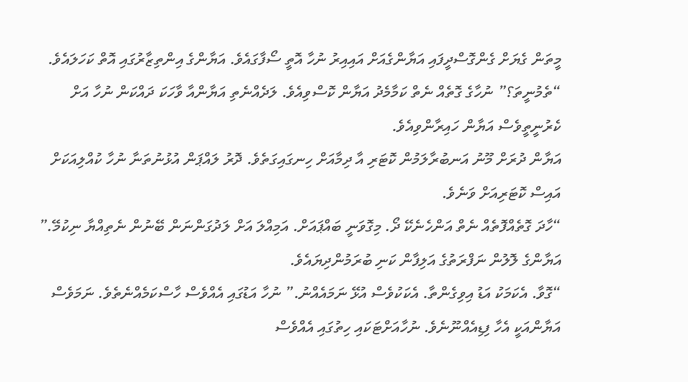މީތަން ގެޔަށް ގެންގޮސްދީފައި އަޔާންގެއަށް އައިއިރު ނުހާ އޮތީ ސޯފާގައެވެ. އަޔާންގެ އިންތިޒާރުގައި އޮތް ކަހަލައެވެ.
“ތެމުނީތަ؟” ނުހާގެ ގޮތެއް ނެތް ކަމާމެދު އަޔާން ކޮސްވިއެވެ. ލަދެއްނެތި އަޔާންއާ ވާހަކަ ދައްކަން ނުހާ އަށް ކެރުނީތީވެސް އަޔާން ހައިރާންވިއެވެ.
އަޔާން ދުރަށް މޫނު އަނބުރާލަމުން ކޮޓަރި އާ ދިމާއަށް ހިނގައިގަތެވެ. ދޮރު ލައްޕަން އުޅުނުތަނާ ނުހާ ކުއްލިއަކަށް އައިސް ކޮޓަރިއަށް ވަނެވެ.
“ހާދަ ގޮތެއްފޮތެއް ނެތް އަންހެނެކޭ ދޯ. މިގޮވަނީ ބައްޕައަށް. އަމިއްލަ އަށް ލަދުގަންނަން ބޭނުން ނެތިއްޔާ ނިކުމޭ.” އަޔާންގެ ލޮލުން ނަފްރަތުގެ އަލިފާން ކަނި ބުރަމުންދިޔައެވެ.
“ގޮވާ. އެކަމަކު އަޑު އިވިގެންތާ. އެކަކުވެސް އުޅޭ ނަމައެއްނު.” ނުހާ އަޑުގައި އެއްވެސް ހާސްކަމެއްނެތެވެ. ނަމަވެސް އަޔާންއަކީ އެހާ ފިޑިއެއްނޫނެވެ. ނުހާއަށްޓަކައި ހިތުގައި އެއްވެސް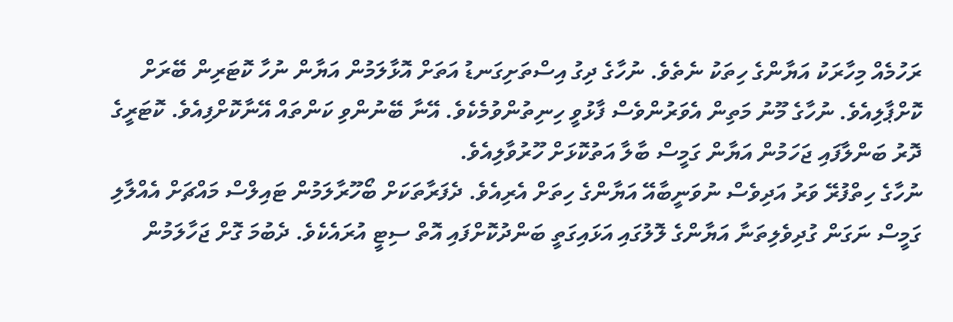ރަހުމެއް މިހާރަކު އަޔާންގެ ހިތަކު ނެތެވެ. ނުހާގެ ދިގު އިސްތަށިގަނޑު އަތަށް އޮޅާލަމުން އަޔާން ނުހާ ކޮޓަރިން ބޭރަށް ކޮށްޕާލިއެވެ. ނުހާގެ މޫނު މަތިން އެވަރުންވެސް ފާޅުވީ ހިނިތުންވުމެކެވެ. އޭނާ ބޭނުންވި ކަންތައް އޭނާކޮށްފިއެވެ. ކޮޓަރީގެ ދޮރު ބަންލާފައި ޖަހަމުން އަޔާން ގަމީސް ބާލާ އަތުކޮޅަށް ހޫރުވާލިއެވެ.
ނުހާގެ ހިތްފުރޭ ވަރު އަދިވެސް ނުވަނީބާއޭ އަޔާންގެ ހިތަށް އެރިއެވެ. ދެފަރާތަކަށް ބޯހޫރާލަމުން ޓައިލްސް މައްޗަށް އެއްލާލި ގަމީސް ނަގަން ގުދިވެލިތަނާ އަޔާންގެ ލޮލުގައި އަޅައިގަތީ ބަންދުކޮށްފައި އޮތް ސިޓީ އުރައެކެވެ. ދެބުމަ ގޮށް ޖަހާލަމުން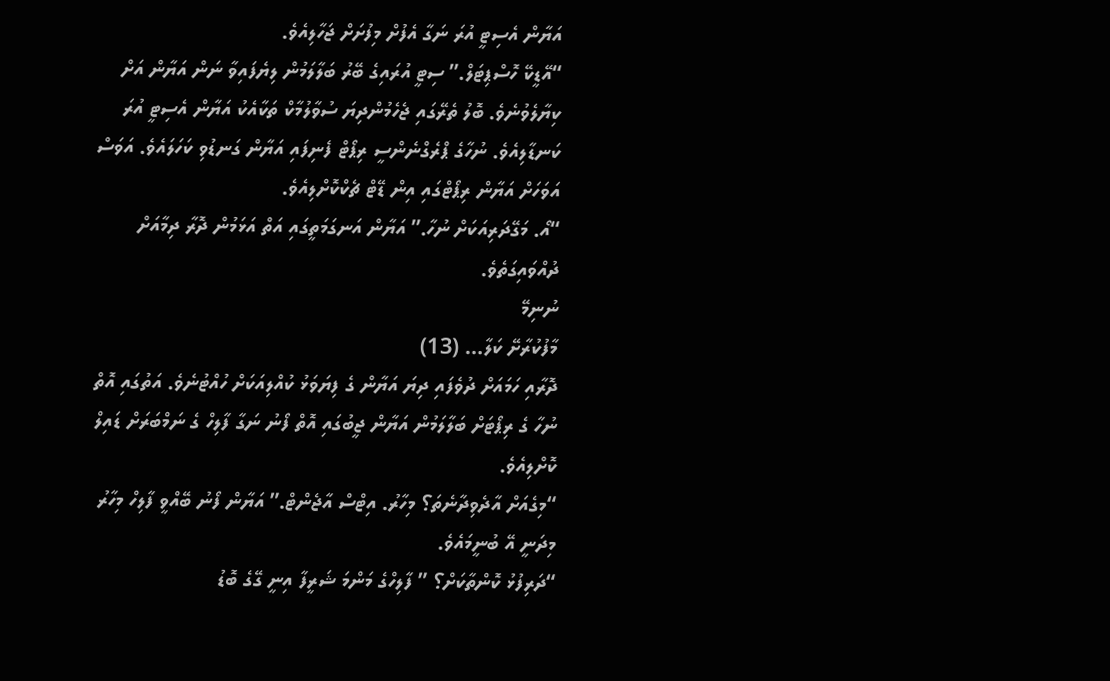އަޔާން އެސިޓީ އުރަ ނަގާ އެފުށް މިފުށަށް ޖަހާލިއެވެ.
“އޭޑީކޭ ހޮސްޕިޓަލް.” ސިޓީ އުރައިގެ ބޭރު ބަލާލަމުން ލިޔެފައިވާ ނަން އަޔާން އަށް ކިޔާލެވުނެވެ. ބޮލު ތެރޭގައި ޖެހެމުންދިޔަ ސުވާލުމާކް ތަކާއެކު އަޔާން އެސިޓީ އުރަ ކަނޑާލިއެވެ. ނުހާގެ ޕްރެގްނެންސީ ރިޕޯޓް ފެނިފައި އަޔާން ގަނޑުވި ކަހަލައެވެ. އަވަސް އަވަހަށް އަޔާން ރިޕޯޓްގައި އިން ޑޭޓް ޗެކްކޮށްލިއެވެ.
“އޯ. މަގޭދަރިއަކަށް ނުހާ.” އަޔާން އަނގަމަތީގައި އަތް އަޅަމުން ދޮރާ ދިމާއަށް ދުއްވައިގަތެވެ.
ނުނިމޭ
މާފުކުރާށޭ ކަލާ… (13)
ދޮރާއި ހަމައަށް ދުވެފައި ދިޔަ އަޔާން ގެ ފިޔަވަޅު ކުއްލިއަކަށް ހުއްޓުނެވެ. އަތުގައި އޮތް ނުހާ ގެ ރިޕޯޓަށް ބަލާލަމުން އަޔާން ޖީބުގައި އޮތް ފޯނު ނަގާ ފާލިހް ގެ ނަމްބަރަށް ޑައިލް ކޮށްލިއެވެ.
“މިގެއަށް އާދެވިދާނެތަ؟ މިހާރު. އިޓްސް އާޖެންޓް.” އަޔާން ފޯނު ބޭއްވީ ފާލިހް މިހާރު މިދަނީ އޭ ބުނީމައެވެ.
“ދަރިފުޅު ކޮންތާކަށް؟ ” ފާލިހްގެ މަންމަ ޝަރީފާ އިނީ ގޭގެ ބޮޑު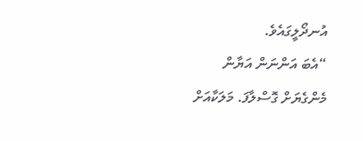އުނދޯލީގައެވެ.
“އެބަ އަންނަން އަޔާން މެންގެޔަށް ގޮސްލާފަ. މަލަކާއަށް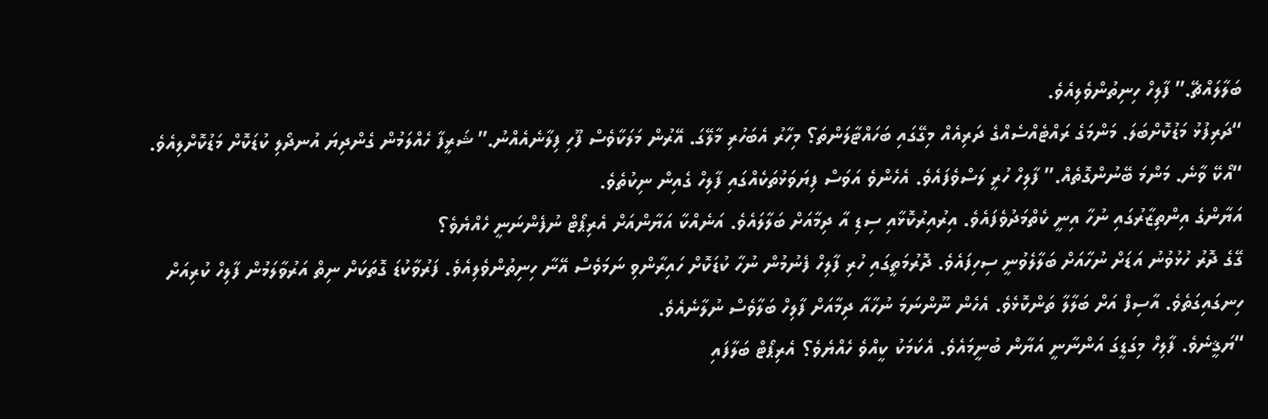ބަލާލައްޗޭ.” ފާލިހް ހިނިތުންވެލިއެވެ.
“ދަރިފުޅު މަޑުކޮށްބަލަ. މަންމަގެ ރައްޓެއްސެއްގެ ދަރިއެއް މިގޭގައި ބަހައްޓާލަންތަ؟ މިހާރު އެބަހުރި މާލޭގަ. އޭރުން މަލަކާވެސް ފޫހި ފިލާނެއެއްނު.” ޝަރީފާ ހެއްލަމުން ގެންދިޔަ އުނދޯލި ކުޑަކޮށް މަޑުކޮށްލިއެވެ.
“އޯކޭ ވާނެ. މަންމަ ބޭނުންގޮތެއް.” ފާލިހް ހުރީ ލަސްވެފައެވެ. އެހެންވެ އަވަސް ފިޔަވަޅުތަކެއްގައި ފާލިހް ގެއިން ނިކުތެވެ.
އަޔާންގެ އިންތިޒާރުގައި ނުހާ އިނީ ކެތްމަދުވެފައެވެ. އިރުއިރުކޮޅާއި ސިޑި އާ ދިމާއަށް ބަލާލައެވެ. އަނެއްކާ އަޔާންއަށް އެރިޕޯޓް ނުފެންނަނީ ހެއްޔެވެ؟
ގޭގެ ދޮރު ހުޅުވުނު އަޑަށް ނުހާއަށް ބަލާލެވުނީ ސިހިފައެވެ. ދޮރުމަތީގައި ހުރި ފާލިހް ފެނުމުން ނުހާ ކުޑަކޮށް ހައިރާންވި ނަމަވެސް އޭނާ ހިނިތުންވެލިއެވެ. ފަރުވާކުޑަ ގޮތަކަށް ނިތް އަރުވާލަމުން ފާލިހް ކުރިއަށް ހިނގައިގަތެވެ. އާސިފް އަށް ބަލާލާ ތަންކޮޅެވެ. އެހެން ނޫންނަމަ ނުހާއާ ދިމާއަށް ފާލިހް ބަލާވެސް ނުލާނެއެވެ.
“ޔަޤީނެވެ. ފާލިހް މިގަޑީގަ އަންނާނީ އަޔާން ބުނީމައެވެ. އެކަމަކު ކީއްވެ ހެއްޔެވެ؟ އެރިޕޯޓް ބަލާފައި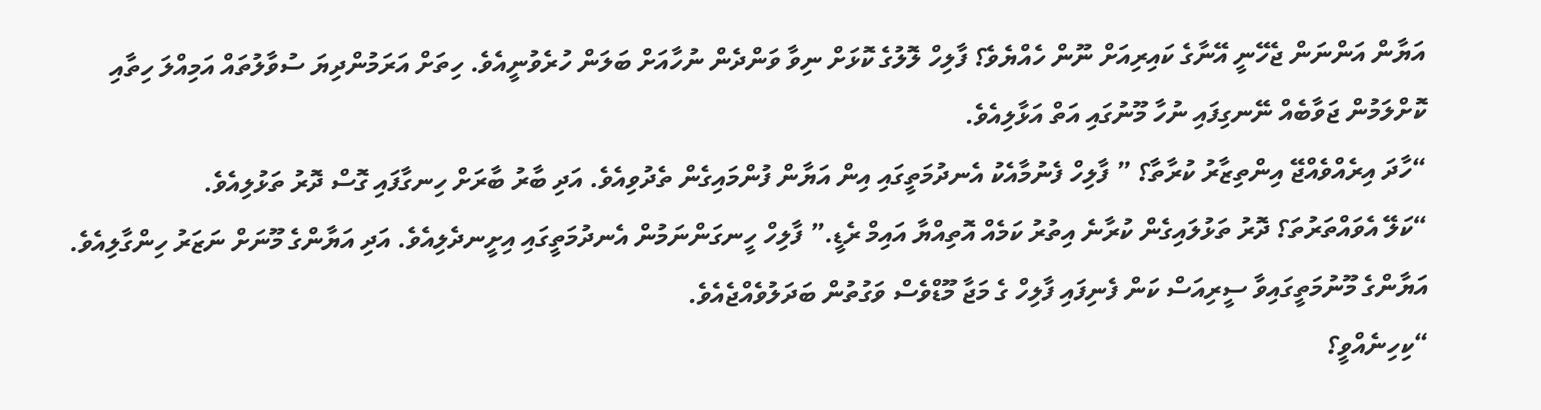އަޔާން އަންނަން ޖެހޭނީ އޭނާގެ ކައިރިއަށް ނޫން ހެއްޔެވެ؟ ފާލިހް ލޮލުގެ ކޮޅަށް ނިވާ ވަންދެން ނުހާއަށް ބަލަން ހުރެވުނީއެވެ. ހިތަށް އަރަމުންދިޔަ ސުވާލުތައް އަމިއްލަ ހިތާއި ކޮށްލަމުން ޖަވާބެއް ނޭނގިފައި ނުހާ މޫނުގައި އަތް އަޅާލިއެވެ.
“ހާދަ އިރެއްވެއްޖޭ އިންތިޒާރު ކުރާތާ؟ ” ފާލިހް ފެނުމާއެކު އެނދުމަތީގައި އިން އަޔާން ފުންމައިގެން ތެދުވިއެވެ. އަދި ބާރު ބާރަށް ހިނގާފައި ގޮސް ދޮރު ތަޅުލިއެވެ.
“ކަލޭ އެވައްތަރުތަ؟ ދޮރު ތަޅުލައިގެން ކުރާނެ އިތުރު ކަމެއް އޮތިއްޔާ އައިމް ރެޑީ.” ފާލިހް ހީނގަންނަމުން އެނދުމަތީގައި އިށީނދެލިއެވެ. އަދި އަޔާންގެ މޫނަށް ނަޒަރު ހިންގާލިއެވެ. އަޔާންގެ މޫނުމަތީގައިވާ ސީރިއަސް ކަން ފެނިފައި ފާލިހް ގެ މަޖާ މޫޑްވެސް ވަގުތުން ބަދަލުވެއްޖެއެވެ.
“ކިހިނެއްވީ؟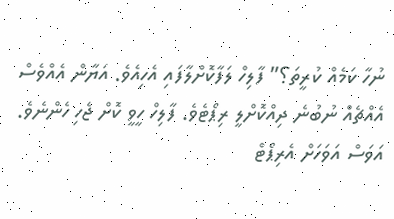ނުހާ ކަމެއް ކުރީތަ؟” ފާލިހް ލަފާކޮށްލާފައި އެހިއެވެ. އަޔާން އެއްވެސް އެއްޗެއް ނުބުނެ ދިއްކޮށްލީ ރިޕޯޓެވެ. ފާލިހް ހީވީ ކޮށް ޖެހި ހެންނެވެ. އަވަސް އަވަހަށް އެރިޕޯޓް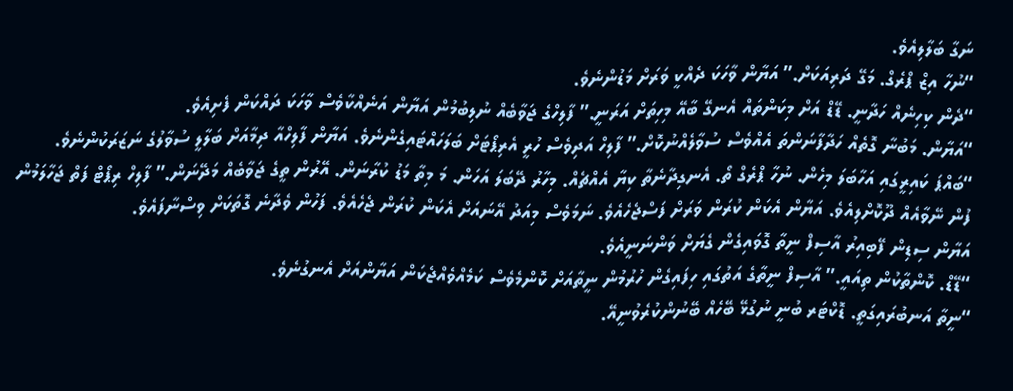ނަގާ ބަލާލިއެވެ.
“ނުހާ އިޒް ޕްރެގް. މަގޭ ދަރިއަކަށް.” އަޔާން ވާހަކަ ދެއްކީ ވަރަށް މަޑުންނެވެ.
“ދެން ކިހިނެއް ހަދާނީ. ޑޭޑް އަށް މިކަންތައް އެނގޭ ބާއޭ މިހިތަށް އަރަނީ.” ފާލިހްގެ ޖަވާބެއް ނުލިބުމުން އަޔާން އަނެއްކާވެސް ވާހަކަ ދައްކަން ފެށިއެވެ.
“އަޔާން. މަބުނާ ގޮތެއް ހަދާފާނަންތަ އެއްވެސް ސުވާލެއްނުކޮށް.” ފާލިހް އަދިވެސް ހުރީ އެރިޕޯޓަށް ބަލަހައްޓައިގެންނެވެ. އަޔާން ފާލިހްއާ ދިމާއަށް ބަލާލީ ސުވާލުގެ ނަޒަރަކުންނެވެ.
“ބައްޕަ ކައިރީގައި އަހާބަލަ މިހެން. ނުހާ ޕްރެގް ތޯ. އެނގިދާނެތާ ކިޔާ އެއްޗެއް. މިހާރު ދޭބަލަ އަހަން. މަ މިތާ މަޑު ކުރާނަން. އޭރުން ތީގެ ޖަވާބެއް މަދޭނަން.” ފާލިހް ރިޕޯޓް ފަތް ޖަހާލަމުން ފުން ނޭވާއެއް ދޫކޮށްލިއެވެ. އަޔާން އެކަން ކުރަން ވަރަށް ފަސްޖެހެއެވެ. ނަމަވެސް މިއަދު އޭނައަށް އެކަން ކުރަން ޖެހެއެވެ. ފަހުން ވެދާނެ ގޮތަކަށް ވިސްނާފައެވެ.
އަޔާން ސިޑިން ފޭބިއިރު އާސިފް ނީތާ ގޮވައިގެން ގެޔަށް ވަންނަނީއެވެ.
“ޑޭޑް. ކޮންތާކުން ތިއައީ.” އާސިފް ނީތާގެ އަތުގައި ހިފައިގެން ހުރުމުން ނީތާއަށް ކޮންމެވެސް ކަމެއްވެއްޖެކަން އަޔާންއަށް އެނގުނެވެ.
“ނީތާ އަނބުރައިގަތީ. ޑޮކްޓަރ ބުނީ ނުގުޅޭ ބޭހެއް ބޭނުންކުރެވުނީއޭ.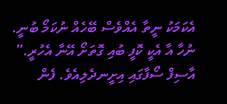އެކަމަކު ނީތާ އެއްވެސް ބޭހެއް ނުކަމޯ ބުނީ. ނުހާ އާ އެކީ ކޮފީ ބުއި ގޮތަށޯ އޭނާ އެހުރީ.” އާސިފް ސޯފާގައި އިށީނދެލިއެވެ. ފެން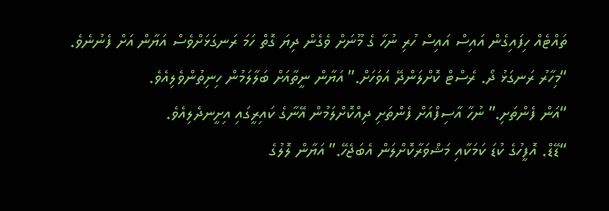ތައްޓެއް ހިފައިގެން އައިސް އައިސް ހުރި ނުހާ ގެ މޫނަށް ވެގެން ދިޔަ ގޮތް ހަމަ ރަނގަޅަށްވެސް އަޔާން އަށް ފެނުނެވެ.
“މިހާރު ރަނގަޅު ދޯ. ރެސްޓް ކޮށްލަންދޭ އަވަހަށް.” އަޔާން ނީތާއަށް ބަލާލަމުން ހިނިތުންވެލިއެވެ.
“އަން ފެންތަށި.” ނުހާ އާސިފްއަށް ފެންތަށި ދިއްކޮށްލަމުން އޭނާގެ ކައިރީގައި އިށީނދެލިއެވެ.
“ޑޭޑް. އޮފީހުގެ ކުޑަ ކަމަކާއި މަޝްވަރާކޮށްލަން އެބަޖެހޭ.” އަޔާން ލޮލުގެ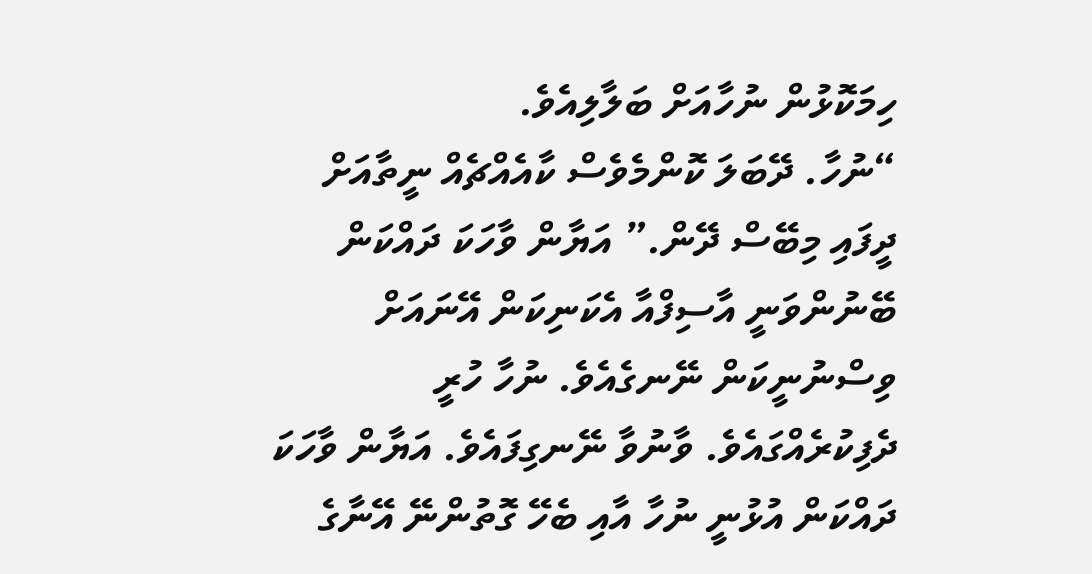ހިމަކޮޅުން ނުހާއަށް ބަލާލިއެވެ.
“ނުހާ. ދޭބަލަ ކޮންމެވެސް ކާއެއްޗެއް ނީތާއަށް ދީފައި މިބޭސް ދޭން.” އަޔާން ވާހަކަ ދައްކަން ބޭނުންވަނީ އާސިފްއާ އެކަނިކަން އޭނައަށް ވިސްނުނީކަން ނޭނގެއެވެ. ނުހާ ހުރީ ދެފިކުރެއްގައެވެ. ވާނުވާ ނޭނގިފައެވެ. އަޔާން ވާހަކަ ދައްކަން އުޅުނީ ނުހާ އާއި ބެހޭ ގޮތުންނޭ އޭނާގެ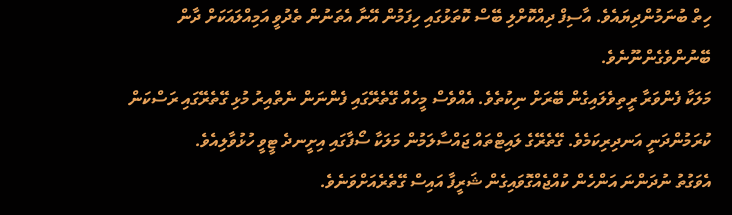ހިތް ބުނަމުންދިޔައެވެ. އާސިފް ދިއްކޮށްލި ބޭސް ކޮތަޅުގައި ހިފަމުން އޭނާ އެތަނުން ތެދުވީ އަމިއްލައަކަށް ދާން ބޭނުންވެގެންނޫނެވެ.
މަލަކާ ފެންވަރާ ރީތިވެލައިގެން ބޭރަށް ނިކުތެވެ. އެއްވެސް މީހެއް ގޭތެރޭގައި ފެންނަން ނެތްއިރު މުޅި ގޭތެރޭގައި ރަސްކަން ކުރަމުންދަނީ އަނދިރިކަމެވެ. ގޭތެރޭގެ ލައިޓްތައް ޖައްސާލަމުން މަލަކާ ސޯފާގައި އިށީނދެ ޓީވީ ހުޅުވާލިއެވެ.
އެވަގުތު ނުދަންނަ އަންހެން ކުއްޖެއްގޮވައިގެން ޝަރީފާ އައިސް ގޭތެރެއަށްވަނެވެ.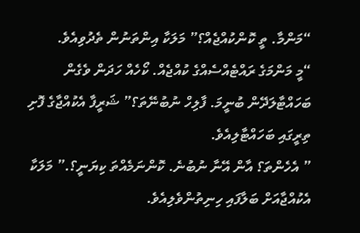“މަންމާ. ތީ ކޮންކުއްޖެއް؟” މަލަކާ އިންތަނުން ތެދުވިއެވެ.
“މީ މަންމަގެ ރައްޓެއްސެއްގެ ކުއްޖެއް. ކޯހެއް ހަދަން ވެގެން ބަހައްޓާލަދޭން ބުނީމަ. ފާލިހް ނުބުނޭތަ؟” ޝަރީފާ އެކުއްޖާގެ ފޮށި ތިރީގައި ބަހައްޓާލިއެވެ.
” އެހެންތަ؟ އާން އޭނާ ނުބުނެ. ކޮންނަމެއްތަ ކިޔަނީ؟.” މަލަކާ އެކުއްޖާއަށް ބަލާފައި ހިނިތުންވެލިއެވެ.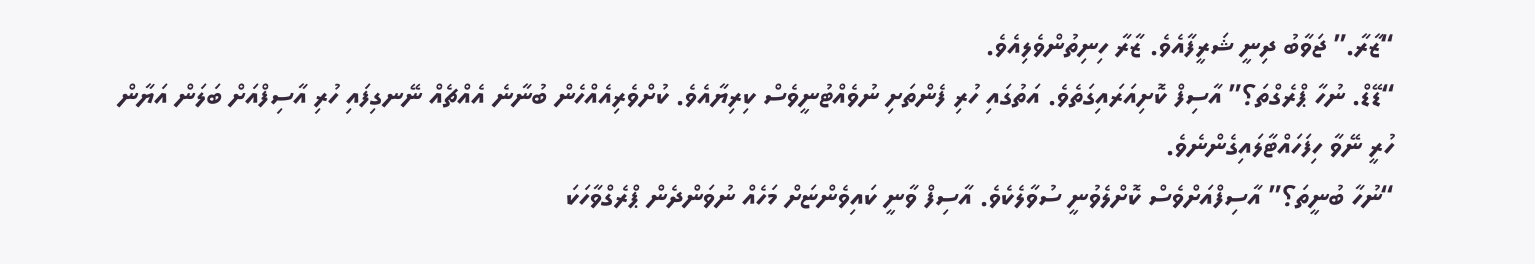“ޒާރާ.” ޖަވާބު ދިނީ ޝަރީފާއެވެ. ޒާރާ ހިނިތުންވެލިއެވެ.
“ޑޭޑް. ނުހާ ޕްރެގްތަ؟” އާސިފް ކޮށިއަރައިގަތެވެ. އަތުގައި ހުރި ފެންތަށި ނުވެއްޓުނީވެސް ކިރިޔާއެވެ. ކުށްވެރިއެއްހެން ބުނާނެ އެއްޗެއް ނޭނގިފައި ހުރި އާސިފްއަށް ބަލަން އަޔާން ހުރީ ނޭވާ ހިފަހައްޓާލައިގެންނެވެ.
“ނުހާ ބުނީތަ؟” އާސިފްއަށްވެސް ކޮށްލެވުނީ ސުވާލެކެވެ. އާސިފް ވާނީ ކައިވެންޏަށް މަހެއް ނުވަންދެން ޕްރެގްވާހަކަ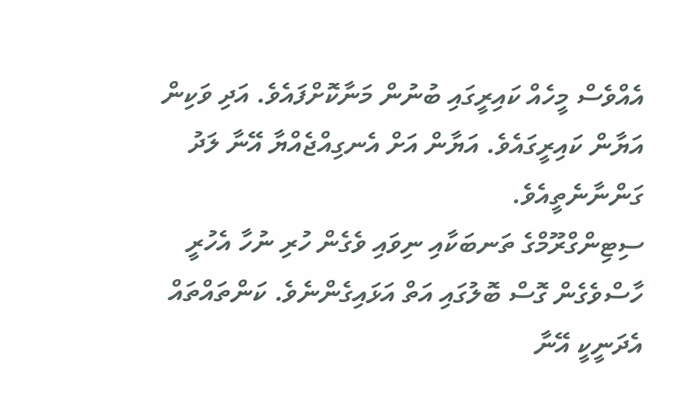އެއްވެސް މީހެއް ކައިރީގައި ބުނުން މަނާކޮށްފައެވެ. އަދި ވަކިން އަޔާން ކައިރީގައެވެ. އަޔާން އަށް އެނގިއްޖެއްޔާ އޭނާ ލަދު ގަންނާނެތީއެވެ.
ސިޓިންގްރޫމްގެ ތަނބަކާއި ނިވައި ވެގެން ހުރި ނުހާ އެހުރީ ހާސްވެގެން ގޮސް ބޮލުގައި އަތް އަޅައިގެންނެވެ. ކަންތައްތައް އެދަނީކީ އޭނާ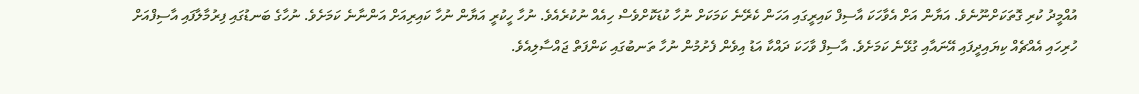އުއްމީދު ކުރި ގޮތަކަށްނޫނެވެ. އަޔާން އަށް އެވާހަކަ އާސިފް ކައިރީގައި އަހަން ކެރޭނެ ކަމަކަށް ނުހާ ކުޑަކޮށްވެސް ހިއެއް ނުކުރެއެވެ. ނުހާ ހީކުރީ އަޔާން ނުހާ ކައިރިއަށް އަންނާނެ ކަމަށެވެ. ނުހާގެ ބަނޑުގައި ފިރުމާލާފައި އާސިފްއަށް ހުރިހައި އެއްޗެއް ކިޔައިދީފައި އޭނައާއި ގުޅޭނެ ކަމަށެވެ. އާސިފް ވާހަކަ ދައްކާ އަޑު އިވެން ފެށުމުން ނުހާ ތަނބުގައި ކަންފަތް ޖައްސާލިއެވެ.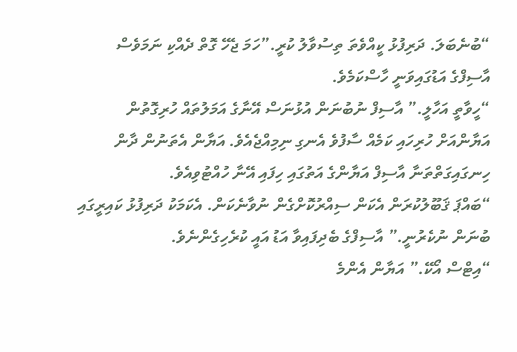“ބުނެބަލަ. ދަރިފުޅު ކީއްވެތަ ތިސުވާލު ކުރީ.”ހަމަ ޖެހޭ ގޮތް ދެއްކި ނަމަވެސް އާސިފްގެ އަޑުގައިވަނީ ހާސްކަމެވެ.
“ހީވާތީ އަހާލީ.” އާސިފް ނުބުނަން އުޅުނަސް އޭނާގެ އަމަލުތައް ހުރިގޮތުން އަޔާންއަށް ހުރިހައި ކަމެއް ސާފުވެ އެނގި ނިމިއްޖެއެވެ. އަޔާން އެތަނުން ދާން ހިނގައިގަތްތަނާ އާސިފް އަޔާންގެ އަތުގައި ހިފައި އޭނާ ހުއްޓުވިއެވެ.
“ބައްޕަ ޤަބޫލުކުރަން އެކަން ސިއްރުކޮށްގެން ނުވާނެކަން. އެކަމަކު ދަރިފުޅު ކައިރީގައި ބުނަން ނުކެރުނީ.” އާސިފްގެ ބެދިފައިވާ އަޑު އައީ ކުރެހިގެންނެވެ.
“އިޓްސް އޯކޭ.” އަޔާން އެންމެ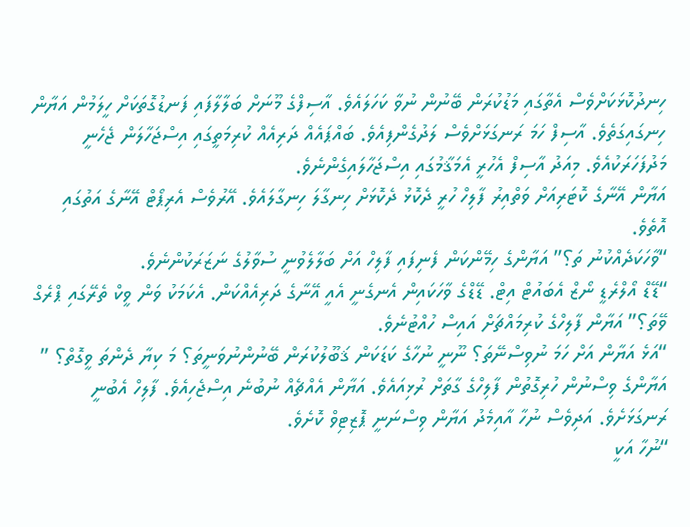ހިނދުކޮޅަކަށްވެސް އެތާގައި މަޑުކުރަން ބޭނުން ނުވާ ކަހަލައެވެ. އާސިފްގެ މޫނަށް ބަލާލާފައި ފަނޑުގޮތަކަށް ހީލަމުން އަޔާން ހިނގައިގަތެވެ. އާސިފް ހަމަ ރަނގަޅަށްވެސް ލަދުގެންފިއެވެ. ބައްޕައެއް ދަރިއެއް ކުރިމަތީގައި އިސްޖަހާލަން ޖެހެނީ މަދުފަހަރަކުއެވެ. މިއަދު އާސިފް އެހުރީ އެމަޤާމުގައި އިސްޖަހާލައިގެންނެވެ.
އަޔާން އޭނާގެ ކޮޓަރިއަށް ވަތްއިރު ފާލިހް ހުރީ ދެކޮޅު ދެކޮޅަށް ހިނގާލަ ހިނގާލައެވެ. އޭރުވެސް އެރިޕޯޓް އޭނާގެ އަތުގައި އޮތެވެ.
“ވާހަކަދެއްކުނު ތަ؟” އަޔާންގެ ހިމޭންކަން ފެނިފައި ފާލިހް އަށް ބަލާލެވުނީ ސުވާލުގެ ނަޒަރަކުންނެވެ.
“ޑޭޑް އޯލްރެޑީ ނޯޒް އެބައުޓް އިޓް. ޑޭޑްގެ ވާހަކައިން އެނގެނީ އެއީ އޭނާގެ ދަރިއެއްކަން. އެކަމަކު ވަން ވީކް ތެރޭގައި ޕްރެގް ވޭތަ؟” އަޔާން ފާލިހްގެ ކުރިމައްޗަށް އައިސް ހުއްޓުނެވެ.
“އަޅެ އަޔާން އަށް ހަމަ ނުވިސްނޭތަ؟ ނޫނީ ނުހާގެ ކަޑަކަން ޤަބޫލުކުރަން ބޭނުންނުވަނީތަ؟ މަ ކިޔާ ދެންތަ ވީގޮތް؟ ” އަޔާންގެ ވިސްނުން ހުރިގޮތުން ފާލިހްގެ ގާތަށް ރުޅިއައެވެ. އަޔާން އެއްޗެއް ނުބުނެ އިސްޖެހިއެވެ. ފާލިހް އެބުނީ ރަނގަޅަށެވެ. އަދިވެސް ނުހާ އާއިމެދު އަޔާން ވިސްނަނީ ޕޮޒިޓިވް ކޮށެވެ.
“ނުހާ އަކީ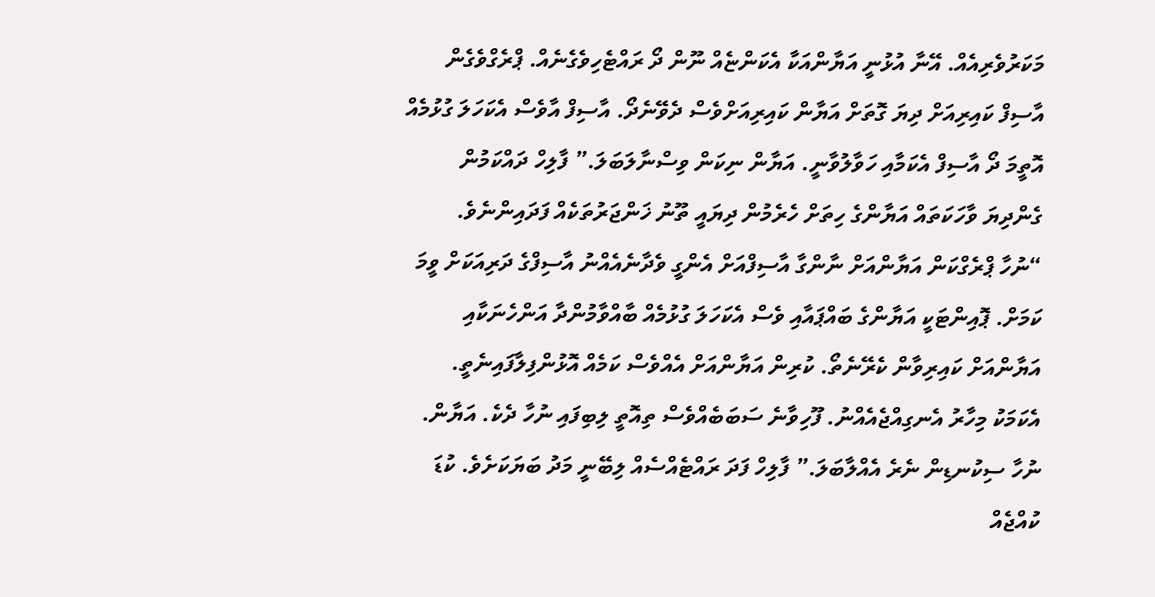މަކަރުވެރިއެއް. އޭނާ އުޅުނީ އަޔާންއަކާ އެކަންޏެއް ނޫން ދޯ ރައްޓެހިވެގެނެއް. ޕްރެގްވެގެން އާސިފް ކައިރިއަށް ދިޔަ ގޮތަށް އަޔާން ކައިރިއަށްވެސް ދެވޭނެދޯ. އާސިފް އާވެސް އެކަހަލަ ގުޅުމެއް އޮތީމަ ދޯ އާސިފް އެކަމާއި ހަވާލުވާނީ. އަޔާން ނިކަން ވިސްނާލަބަލަ.” ފާލިހް ދައްކަމުން ގެންދިޔަ ވާހަކަތައް އަޔާންގެ ހިތަށް ހެރެމުން ދިޔައީ ތޫނު ޚަންޖަރުތަކެއް ފަދައިންނެވެ.
“ނުހާ ޕްރެގްކަން އަޔާންއަށް ނާންގާ އާސިފްއަށް އެންގީ ވެދާނެއެއްނު އާސިފްގެ ދަރިއަކަށް ވީމަ ކަމަށް. ޕޮއިންޓަކީ އަޔާންގެ ބައްޕައާއި ވެސް އެކަހަލަ ގުޅުމެއް ބާއްވާމުންދާ އަންހެނަކާއި އަޔާންއަށް ކައިރިވާން ކެރޭނެތޯ. ކުރިން އަޔާންއަށް އެއްވެސް ކަމެއް އޮޅުންފިލާފައިނެތީ. އެކަމަކު މިހާރު އެނގިއްޖެއެއްނު. ފޫހިވާނެ ސަބަބެއްވެސް ތިއޮތީ ލިބިފައި ނުހާ ދެކެ. އަޔާން. ނުހާ ސިކުނޑިން ނެރެ އެއްލާބަލަ.” ފާލިހް ފަދަ ރައްޓެއްސެއް ލިބޭނީ މަދު ބަޔަކަށެވެ. ކުޑަ ކުއްޖެއް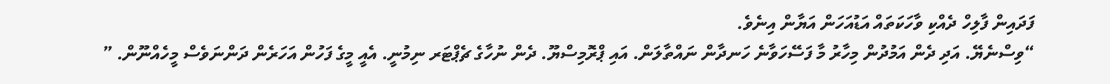ފަދައިން ފާލިހް ދެއްކި ވާހަކަތައް އަޑުއަހަން އަޔާން އިނެވެ.
“ވިސްނެޔޭ. އަދި ދެން އަމުދުން މިހާރު މާ ފަސޭހަވާނެ ހަނދާން ނައްތާލަން. އައި ޕްރޮމިސްޔޫ. ދެން ނުހާގެ ޗެޕްޓަރ ނިމުނީ. އެއީ މީގެ ފަހުން އަހަރެން ދަންނަވެސް މީހެއްނޫން. ”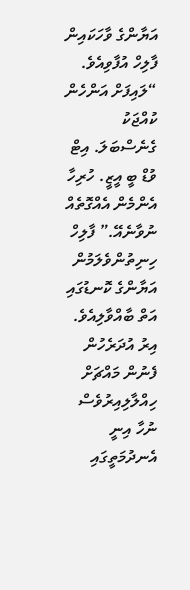އަޔާންގެ ވާހަކައިން ފާލިހް އުފާވިއެވެ.
“ލައިފަށް އަންހެން ކުއްޖަކު ގެނެސްބަލަ. އިޓް ވުޑް ބީ އީޒީ. ހުރިހާ އެންމެން އެއްގޮތެއް ނުވާނެއޭ.” ފާލިހް ހިނިތުންވެލަމުން އަޔާންގެ ކޮނޑުގައި އަތް ބާއްވާލިއެވެ.
އިރު އުދަރެހުން ފެނުން މައްޗަށް ހިއްލާލިއިރުވެސް ނުހާ އިނީ އެނދުމަތީގައި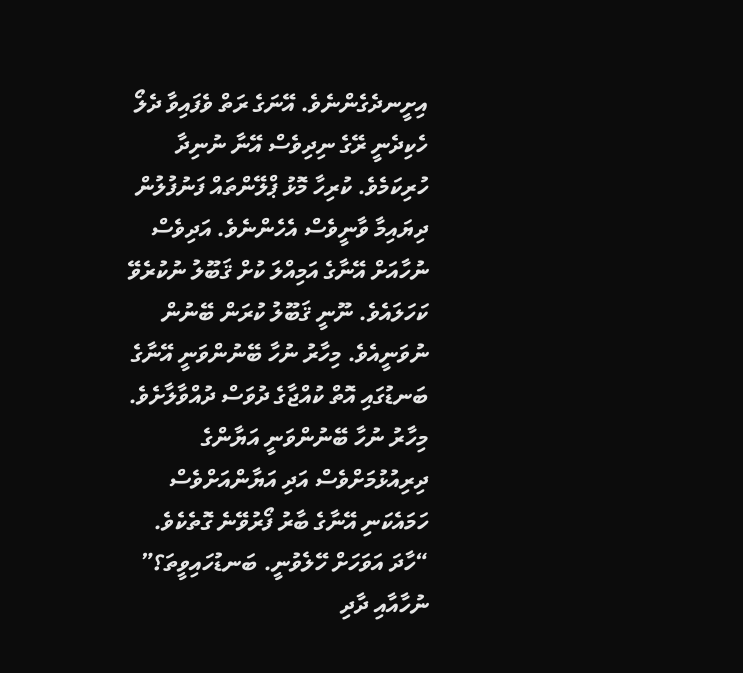އިށީނދެގެންނެވެ. އޭނަގެ ރަތް ވެފައިވާ ދެލޯ ހެކިދެނީ ރޭގެ ނިދިވެސް އޭނާ ނުނިދާ ހުރިކަމެވެ. ކުރިހާ މޮޅު ޕްލޭންތައް ފަނުފުލުން ދިޔައިމާ ވާނީވެސް އެހެންނެވެ. އަދިވެސް ނުހާއަށް އޭނާގެ އަމިއްލަ ކުށް ޤަބޫލު ނުކުރެވޭ ކަހަލައެވެ. ނޫނީ ޤަބޫލު ކުރަން ބޭނުން ނުވަނީއެވެ. މިހާރު ނުހާ ބޭނުންވަނީ އޭނާގެ ބަނޑުގައި އޮތް ކުއްޖާގެ ދުވަސް ދުއްވާލާށެވެ. މިހާރު ނުހާ ބޭނުންވަނީ އަޔާންގެ ދިރިއުޅުމަށްވެސް އަދި އަޔާންއަށްވެސް ހަމައެކަނި އޭނާގެ ބާރު ފޯރުވޭނެ ގޮތެކެވެ.
“ހާދަ އަވަހަށް ހޭލެވުނީ. ބަނޑުހައިވީތަ؟” ނުހާއާއި ދާދި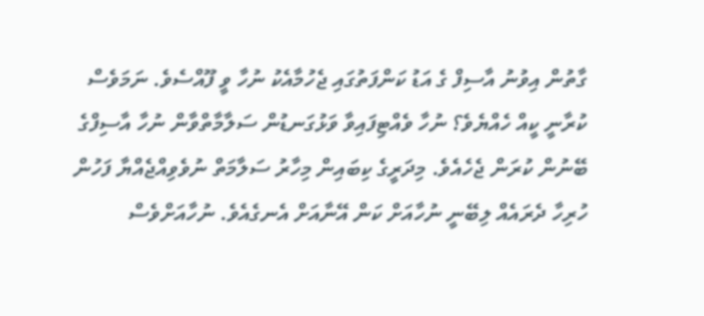ގާތުން އިވުނު އާސިފް ގެ އަޑު ކަންފަތުގައި ޖެހުމާއެކު ނުހާ ވީ ފޫއްސެވެ. ނަމަވެސް ކުރާނީ ކީއް ހެއްޔެވެ؟ ނުހާ ވެއްޓިފައިވާ ވަޅުގަނޑުން ސަލާމާތްވާން ނުހާ އާސިފްގެ ބޭނުން ކުރަން ޖެހެއެވެ. މިދަރީގެ ކިބައިން މިހާރު ސަލާމަތް ނުވެވިއްޖެއްޔާ ފަހުން ހުރިހާ ދެރައެއް ލިބޭނީ ނުހާއަށް ކަން އޭނާއަށް އެނގެއެވެ. ނުހާއަށްވެސް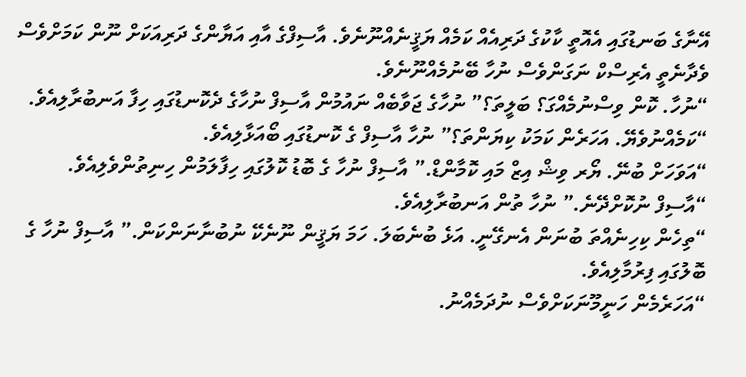އޭނާގެ ބަނޑުގައި އެއޮތީ ކާކުގެ ދަރިއެއް ކަމެއް ޔަޤީނެއްނޫނެވެ. އާސިފްގެ އާއި އަޔާންގެ ދަރިއަކަށް ނޫން ކަމަށްވެސް ވެދާނެތީ އެރިސްކް ނަގަންވެސް ނުހާ ބޭނުމެއްނޫނެވެ.
“ނުހާ. ކޮން ވިސްނުމެއްގަ؟ ބަލީތަ؟” ނުހާގެ ޖަވާބެއް ނައުމުން އާސިފް ނުހާގެ ދެކޮނޑުގައި ހިފާ އަނބުރާލިއެވެ.
“ކަމެއްނުވެޔޭ. އަހަރެން ކަމަކު ކިޔަންތަ؟” ނުހާ އާސިފް ގެ ކޮނޑުގައި ބޯއަޅާލިއެވެ.
“އަވަހަށް ބުނޭ. ޔޯރ ވިޝް އިޒް މައި ކޮމާންޑް.” އާސިފް ނުހާ ގެ ބޮޑު ކޮލުގައި ހިފާލަމުން ހިނިތުންވެލިއެވެ.
“އާސިފް ނުކޮށްދޭނެ.” ނުހާ ތުން އަނބުރާލިއެވެ.
“ތިހެން ކިހިނެއްތަ ބުނަން އެނގޭނީ. އަޅެ ބުނެބަލަ. ހަމަ ޔަޤީން ނޫނެކޭ ނުބުނާނަންކަން.” އާސިފް ނުހާ ގެ ބޮލުގައި ފިރުމާލިއެވެ.
“އަހަރެމެން ހަނީމޫނަކަށްވެސް ނުދަމެއްނު.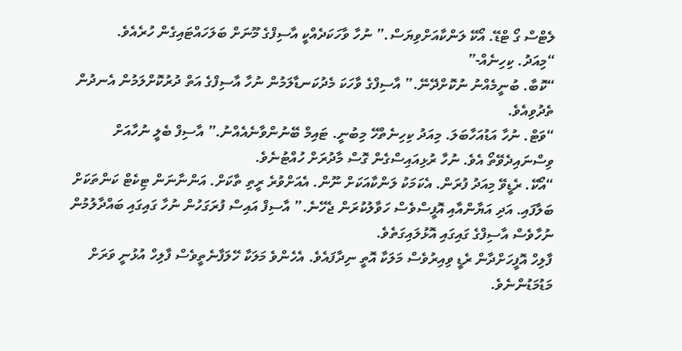ލެޓްސް ގޯ ޓްޑޭ. އޯކޭ ލަންކާއަށްވިޔަސް.” ނުހާ ވާހަކަދެއްކީ އާސިފްގެ މޫނަށް ބަލަހައްޓައިގެން ހުރެއެވެ.
“މިއަދު. ކިހިނެއް-”
“ކޮބާ. ބުނީމެއްނު ނުކޮށްދޭނޭ.” އާސިފްގެ ވާހަކަ މެދުކަނޑާލަމުން ނުހާ އާސިފްގެ އަތް ދުރުކޮށްލަމުން އެނދުން ތެދުވިއެވެ.
“ވަޓް. ނުހާ އަޑުއަހާބަލަ. މިއަދު ކިހިނެތްހޭ މިބުނީ. ޓައިމް ބޭނުންވާނެއެއްނު.” އާސިފް ބެލީ ނުހާއަށް ވިސްނައިދެވޭތޯ އެވެ. ނުހާ ރުޅިއައިސްގެން ގޮސް މާދުރަށް ހުއްޓުނެވެ.
“އޯކޭ. ރެޑީވޭ މިއަދު ފުރަން. އެކަމަކު ލަންކާއަކަށް ނޫން. އެއަށްވުރެ ރީތި ތާކަށް. އަންނާނަން ޓިކެޓް ކަންތަކަށް ބަލާފައި. އަދި އަޔާންއާއި އޮފީސްވެސް ހަވާލުކުރަން ޖެހޭނެ.” އާސިފް އައިސް ފުރަގަހުން ނުހާ ގައިގައި ބައްދާލުމުން ނުހާވެސް އާސިފްގެ ގައިގައި އޮޅުލައިގަތެވެ.
ފާލިހް އޮފީހަށްދާން ރެޑީ ވިއިރުވެސް މަލަކާ އޮތީ ނިދާފައެވެ. އެހެންވެ މަލަކާ ހޭލަފާނެތީވެސް ފާލިހް އުޅުނީ ވަރަށް މަޑުމަޑުންނެވެ.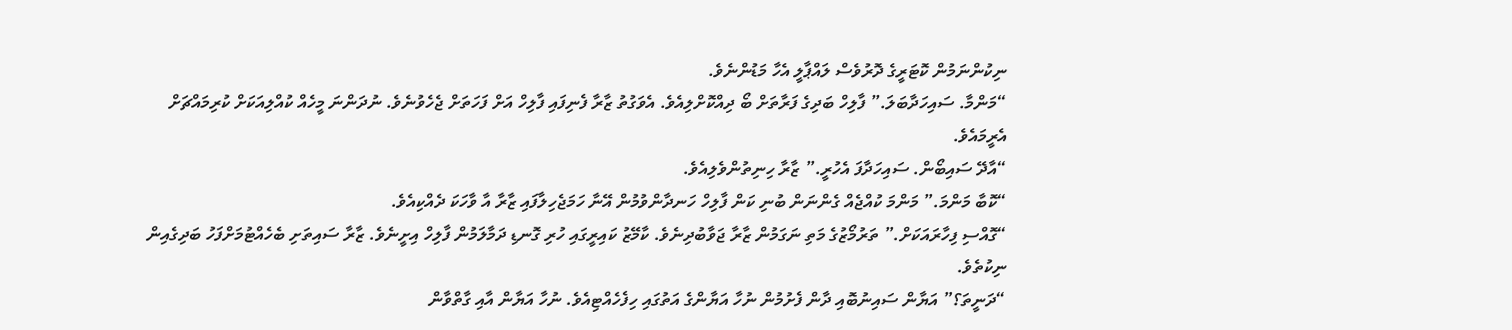ނިކުންނަމުން ކޮޓަރީގެ ދޮރުވެސް ލައްޕާލީ އެހާ މަޑުންނެވެ.
“މަންމާ. ސައިހަދާބަލަ.” ފާލިހް ބަދިގެ ފަރާތަށް ބޯ ދިއްކޮށްލިއެވެ. އެވަގުތު ޒާރާ ފެނިފައި ފާލިހް އަށް ފަހަތަށް ޖެހެވުނެވެ. ނުދަންނަ މީހެއް ކުއްލިއަކަށް ކުރިމައްޗަށް އެރީމައެވެ.
“އާދޭ ސައިބޯން. ސައިހަދާފަ އެހުރީ.” ޒާރާ ހިނިތުންވެލިއެވެ.
“ކޮބާ މަންމަ.” މަންމަ ކުއްޖެއް ގެންނަން ބުނި ކަން ފާލިހް ހަނދާންވުމުން އޭނާ ހަމަޖެހިލާފައި ޒާރާ އާ ވާހަކަ ދެއްކިއެވެ.
“ގޮއްސި ފިހާރައަކަށް.” ތަރުމޯޒުގެ މަތި ނަގަމުން ޒާރާ ޖަވާބުދިނެވެ. ކާމޭޒު ކައިރީގައި ހުރި ގޮނޑި ދަމާލަމުން ފާލިހް އިށީނެވެ. ޒާރާ ސައިތަށި ބެހެއްޓުމަށްފަހު ބަދިގެއިން ނިކުތެވެ.
“ދަނީތަ؟” އަޔާން ސައިނުބޮއި ދާން ފެށުމުން ނުހާ އަޔާންގެ އަތުގައި ހިފެހެއްޓިއެވެ. ނުހާ އަޔާން އާއި ގާތްވާން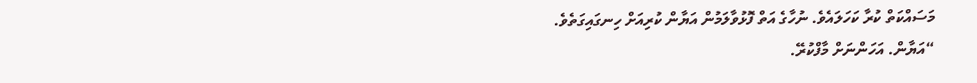މަސައްކަތް ކުރާ ކަހަލައެވެ. ނުހާގެ އަތް ފޮޅުވާލަމުން އަޔާން ކުރިއަށް ހިނގައިގަތެވެ.
“އަޔާން. އަހަންނަށް މާފްކުރޭ.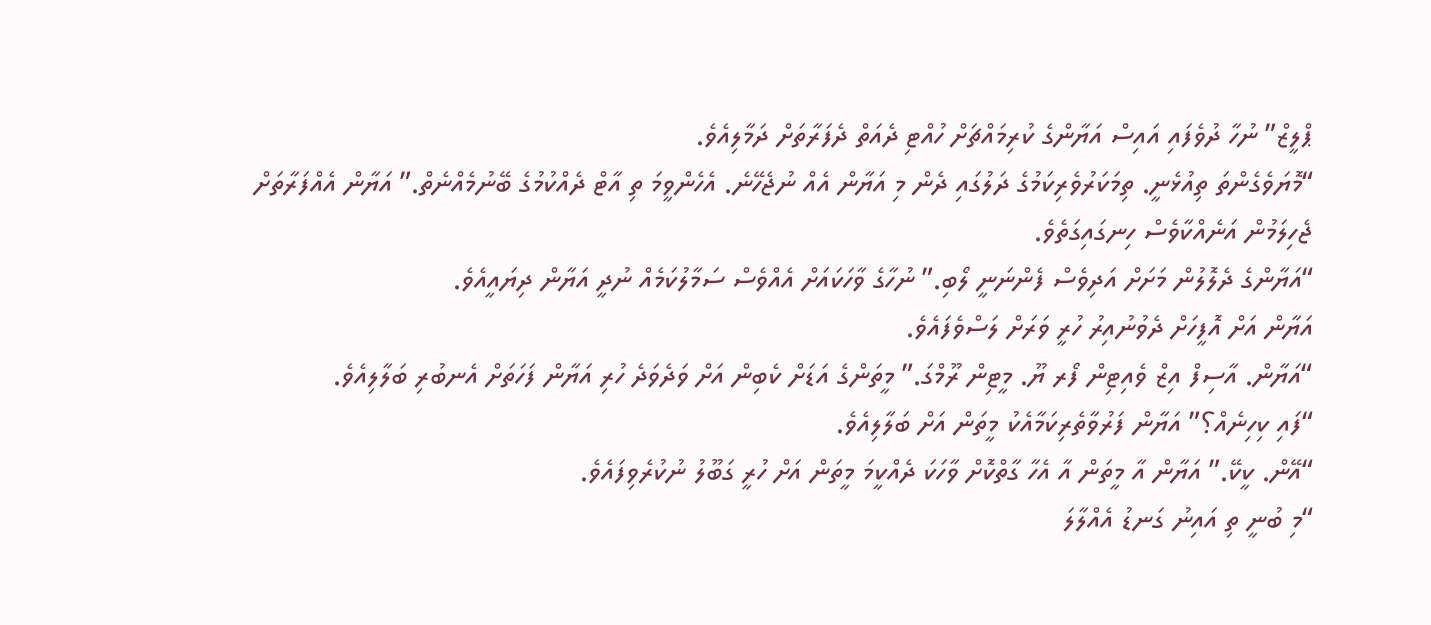ޕްލީޒް” ނުހާ ދުވެފައި އައިސް އަޔާންގެ ކުރިމައްޗަށް ހުއްޓި ދެއަތް ދެފަރާތަށް ދަމާލިއެވެ.
“މޮޔަވެގެންތަ ތިއުޅެނީ. ތިމަކަރުވެރިކަމުގެ ދަލުގައި ދެން މި އަޔާން އެއް ނުޖެހޭނެ. އެހެންވީމަ ތި އާޓް ދެއްކުމުގެ ބޭނުމެއްނެތް.” އަޔާން އެއްފަރާތަށް ޖެހިލަމުން އަނެއްކާވެސް ހިނގައިގަތެވެ.
“އަޔާންގެ ދެލޮލުން މަށަށް އަދިވެސް ފެންނަނީ ލޯބި.” ނުހާގެ ވާހަކައަށް އެއްވެސް ސަމާލުކަމެއް ނުދީ އަޔާން ދިޔައީއެވެ.
އަޔާން އަށް އޮފީހަށް ދެވުނުއިރު ހުރީ ވަރަށް ލަސްވެފައެވެ.
“އަޔާން. އާސިފް އިޒް ވެއިޓިން ފޯރ ޔޫ. މީޓިން ރޫމްގަ.” މީތަންގެ އަޑަށް ކެބިން އަށް ވަދެވަދެ ހުރި އަޔާން ފަހަތަށް އެނބުރި ބަލާލިއެވެ.
“ފައި ކިހިނެއް؟” އަޔާން ފަރުވާތެރިކަމާއެކު މީތަން އަށް ބަލާލިއެވެ.
“އޭން. ކީކޭ.” އަޔާން އާ މީތަން އާ އެހާ ގާތްކޮށް ވާހަކަ ދެއްކީމަ މީތަން އަށް ހުރީ ގަބޫލު ނުކުރެވިފައެވެ.
“މި ބުނީ ތި އައިނު ގަނޑު އެއްލާލަ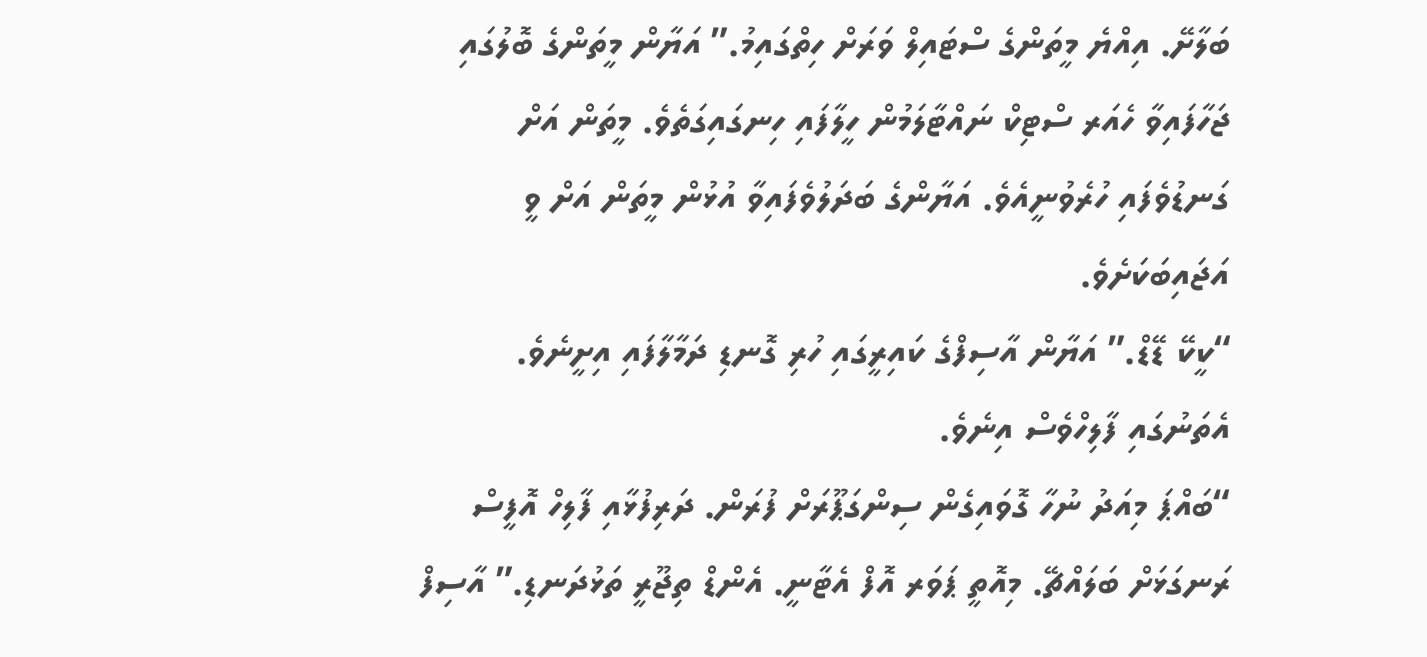ބަލާށޭ. އިއްޔެ މީތަންގެ ސްޓައިލް ވަރަށް ހިތްގައިމު.” އަޔާން މީތަންގެ ބޮލުގައި ޖަހާފައިވާ ހެއަރ ސްޓިކް ނައްޓާލަމުން ހީލާފައި ހިނގައިގަތެވެ. މީތަން އަށް ގަނޑުވެފައި ހުރެވުނީއެވެ. އަޔާންގެ ބަދަލުވެފައިވާ އުޅުން މީތަން އަށް ވީ އަޖައިބަކަށެވެ.
“ކީކޭ ޑޭޑް.” އަޔާން އާސިފްގެ ކައިރީގައި ހުރި ގޮނޑި ދަމާލާފައި އިށީނެވެ. އެތަނުގައި ފާލިހްވެސް އިނެވެ.
“ބައްޕަ މިއަދު ނުހާ ގޮވައިގެން ސިންގަޕޫރަށް ފުރަން. ދަރިފުޅާއި ފާލިހް އޮފީސް ރަނގަޅަށް ބަލައްޗޭ. މިއޮތީ ޕަވަރ އޮފް އެޓާނީ. އެންޑް ތިޖޫރީ ތަޅުދަނޑި.” އާސިފް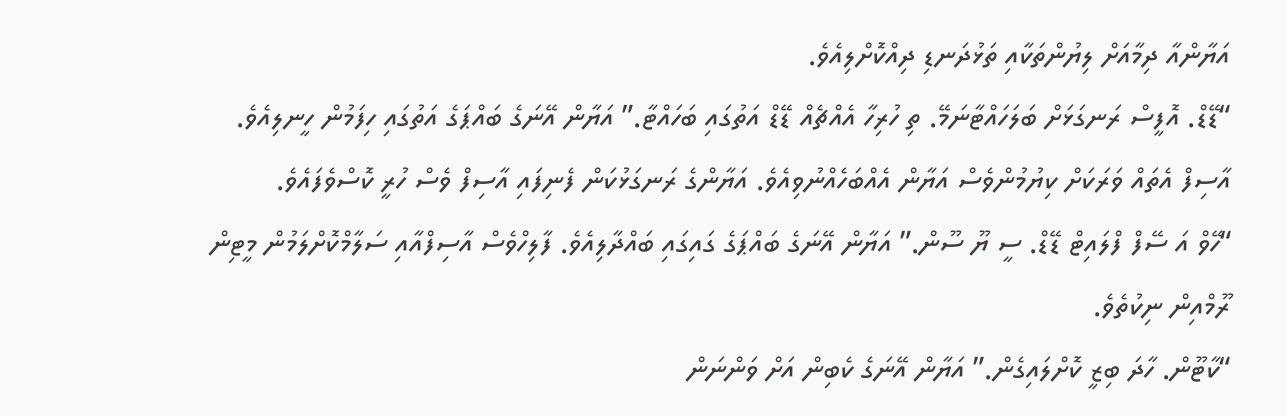އަޔާންއާ ދިމާއަށް ލިޔުންތަކާއި ތަޅުދަނޑި ދިއްކޮށްލިއެވެ.
“ޑޭޑް. އޮފީސް ރަނގަޅަށް ބަލަހައްޓާނަމޭ. ތި ހުރިހާ އެއްޗެއް ޑޭޑް އަތުގައި ބަހައްޓާ.” އަޔާން އޭނަގެ ބައްޕަގެ އަތުގައި ހިފަމުން ހީނލިއެވެ. އާސިފް އެތައް ވަރަކަށް ކިޔުމުންވެސް އަޔާން އެއްބަހެއްނުވިއެވެ. އަޔާންގެ ރަނގަޅުކަން ފެނިފައި އާސިފް ވެސް ހުރީ ކޮސްވެފައެވެ.
“ހޭވް އަ ސޭފް ފްލައިޓް ޑޭޑް. ސީ ޔޫ ސޫން.” އަޔާން އޭނަގެ ބައްޕަގެ ގައިގައި ބައްދާލިއެވެ. ފާލިހްވެސް އާސިފްއާއި ސަލާމްކޮށްލަމުން މީޓިން ރޫމްއިން ނިކުތެވެ.
“ކާޓޫން. ހާދަ ބިޒީ ކޮށްލައިގެން.” އަޔާން އޭނަގެ ކެބިން އަށް ވަންނަން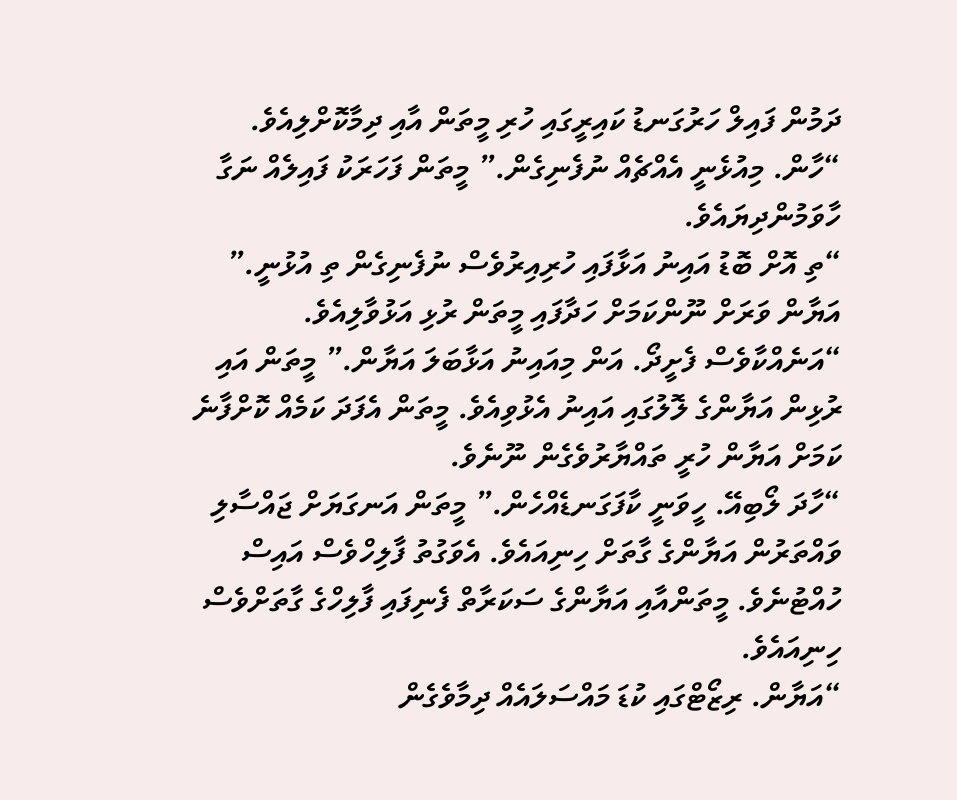ދަމުން ފައިލް ހަރުގަނޑު ކައިރީގައި ހުރި މީތަން އާއި ދިމާކޮށްލިއެވެ.
“ހާން. މިއުޅެނީ އެއްޗެއް ނުފެނިގެން.” މީތަން ފަހަރަކު ފައިލެއް ނަގާ ހާވަމުންދިޔައެވެ.
“ތި އޮށް ބޮޑު އައިނު އަޅާފައި ހުރިއިރުވެސް ނުފެނިގެން ތި އުޅުނީ.” އަޔާން ވަރަށް ނޫންކަމަށް ހަދާފައި މީތަން ރުޅި އަޅުވާލިއެވެ.
“އަނެއްކާވެސް ފެށީދޯ. އަން މިއައިނު އަޅާބަލަ އަޔާން.” މީތަން އައި ރުޅިން އަޔާންގެ ލޮލުގައި އައިނު އެޅުވިއެވެ. މީތަން އެފަދަ ކަމެއް ކޮށްފާނެ ކަމަށް އަޔާން ހުރީ ތައްޔާރުވެގެން ނޫނެވެ.
“ހާދަ ލޯބިއޭ. ހީވަނީ ކާފަގަނޑެއްހެން.” މީތަން އަނގަޔަށް ޖައްސާލި ވައްތަރުން އަޔާންގެ ގާތަށް ހިނިއައެވެ. އެވަގުތު ފާލިހްވެސް އައިސް ހުއްޓުނެވެ. މީތަންއާއި އަޔާންގެ ސަކަރާތް ފެނިފައި ފާލިހްގެ ގާތަށްވެސް ހިނިއައެވެ.
“އަޔާން. ރިޒޯޓްގައި ކުޑަ މައްސަލައެއް ދިމާވެގެން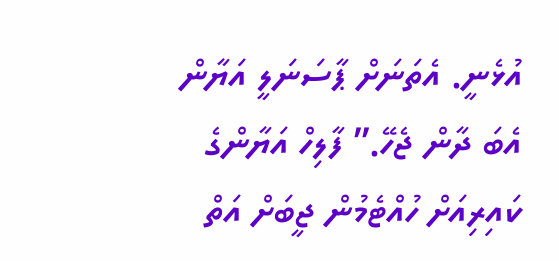އުޅެނީ. އެތަނަށް ޕާސަނަލީ އަޔާން އެބަ ދާން ޖެހޭ.” ފާލިހް އަޔާންގެ ކައިރިއަށް ހުއްޓެމުން ޖީބަށް އަތް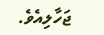ޖަހާލިއެވެ.